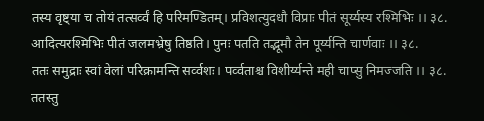तस्य वृष्ट्या च तोयं तत्सर्व्वं हि परिमण्डितम्। प्रविशत्युदधौ विप्राः पीतं सूर्य्यस्य रश्मिभिः ।। ३८.
आदित्यरश्मिभिः पीतं जलमभ्रेषु तिष्ठति। पुनः पतति तद्भूमौ तेन पूर्य्यन्ति चार्णवाः ।। ३८.
ततः समुद्राः स्वां वेलां परिक्रामन्ति सर्व्वशः। पर्व्वताश्च विशीर्य्यन्ते मही चाप्सु निमज्जति ।। ३८.
ततस्तु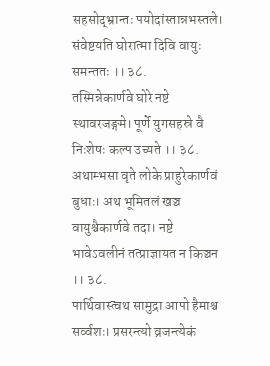सहसोद्भ्रान्तः पयोदांस्तान्नभस्तले। संवेष्टयति घोरात्मा दिवि वायुः समन्ततः ।। ३८.
तस्मिन्नेकार्णवे घोरे नष्टे स्थावरजङ्गमे। पूर्णे युगसहस्रे वै निःशेषः कल्प उच्यते ।। ३८.
अथाम्भसा वृते लोके प्राहुरेकार्णवं बुधाः। अथ भूमितलं खञ्च वायुश्चैकार्णवे तदा। नष्टे भावेऽवलीनं तत्प्राज्ञायत न किञ्चन ।। ३८.
पार्थिवास्त्वथ सामुद्रा आपो हैमाश्च सर्व्वशः। प्रसरन्त्यो व्रजन्त्येकं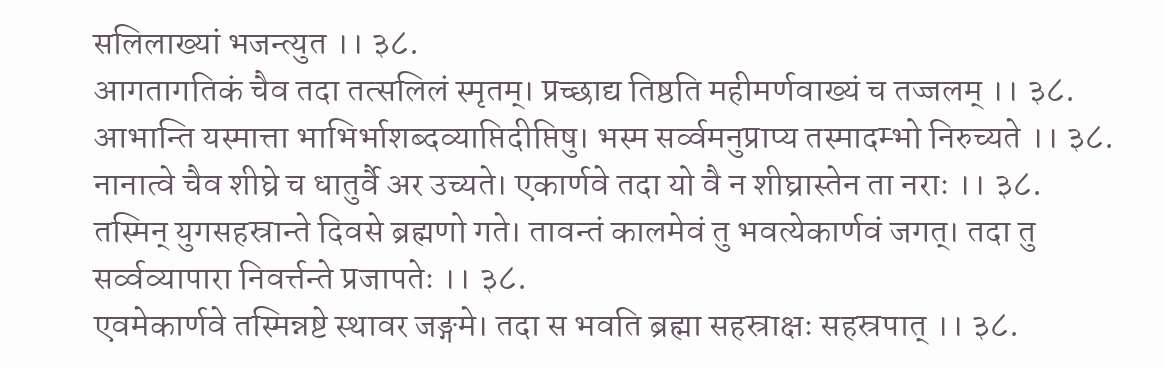सलिलाख्यां भजन्त्युत ।। ३८.
आगतागतिकं चैव तदा तत्सलिलं स्मृतम्। प्रच्छाद्य तिष्ठति महीमर्णवाख्यं च तज्जलम् ।। ३८.
आभान्ति यस्मात्ता भाभिर्भाशब्दव्याप्तिदीप्तिषु। भस्म सर्व्वमनुप्राप्य तस्मादम्भो निरुच्यते ।। ३८.
नानात्वे चैव शीघ्रे च धातुर्वै अर उच्यते। एकार्णवे तदा यो वै न शीघ्रास्तेन ता नराः ।। ३८.
तस्मिन् युगसहस्रान्ते दिवसे ब्रह्मणो गते। तावन्तं कालमेवं तु भवत्येकार्णवं जगत्। तदा तु सर्व्वव्यापारा निवर्त्तन्ते प्रजापतेः ।। ३८.
एवमेकार्णवे तस्मिन्नष्टे स्थावर जङ्गमे। तदा स भवति ब्रह्मा सहस्राक्षः सहस्रपात् ।। ३८.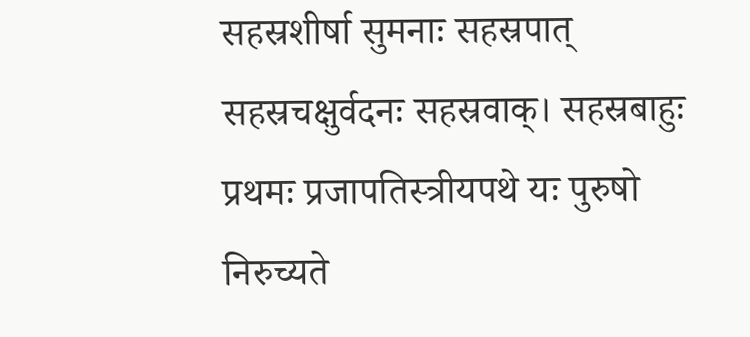सहस्रशीर्षा सुमनाः सहस्रपात् सहस्रचक्षुर्वदनः सहस्रवाक्। सहस्रबाहुः प्रथमः प्रजापतिस्त्रीयपथे यः पुरुषो निरुच्यते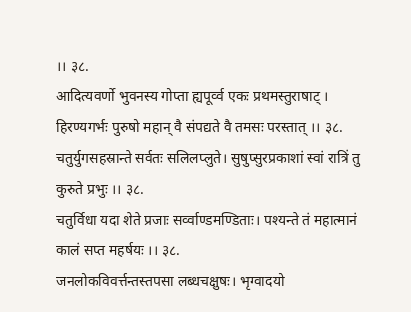।। ३८.
आदित्यवर्णो भुवनस्य गोप्ता ह्यपूर्व्व एकः प्रथमस्तुराषाट् । हिरण्यगर्भः पुरुषो महान् वै संपद्यते वै तमसः परस्तात् ।। ३८.
चतुर्युगसहस्रान्ते सर्वतः सलिलप्लुते। सुषुप्सुरप्रकाशां स्वां रात्रिं तु कुरुते प्रभुः ।। ३८.
चतुर्विधा यदा शेते प्रजाः सर्व्वाण्डमण्डिताः। पश्यन्ते तं महात्मानं कालं सप्त महर्षयः ।। ३८.
जनलोकविवर्त्तन्तस्तपसा लब्धचक्षुषः। भृग्वादयो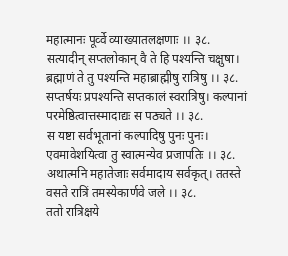महात्मानः पूर्व्वे व्याख्यातलक्षणाः ।। ३८.
सत्यादीन् सप्तलोकान् वै ते हि पश्यन्ति चक्षुषा। ब्रह्माणं ते तु पश्यन्ति महाब्राह्मीषु रात्रिषु ।। ३८.
सप्तर्षयः प्रपश्यन्ति सप्तकालं स्वरात्रिषु। कल्पानां परमेष्ठित्वात्तस्मादाद्यः स पठ्यते ।। ३८.
स यष्टा सर्वभूतानां कल्पादिषु पुनः पुनः। एवमावेशयित्वा तु स्वात्मन्येव प्रजापतिः ।। ३८.
अथात्मनि महातेजाः सर्वमादाय सर्वकृत्। ततस्ते वसते रात्रिं तमस्येकार्णवे जले ।। ३८.
ततो रात्रिक्षये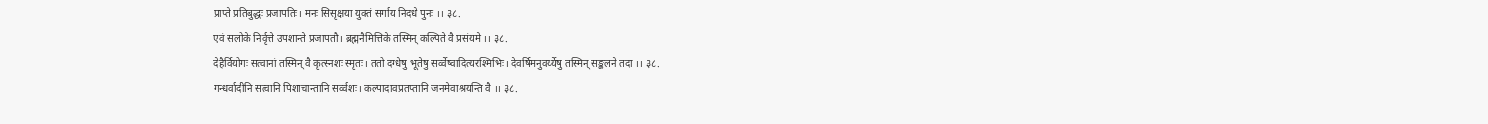प्राप्ते प्रतिबुद्धः प्रजापतिः। मनः सिसृक्षया युक्तं सर्गाय निदधे पुनः ।। ३८.
एवं सलोके निर्वृत्ते उपशान्ते प्रजापतौ। ब्रह्मनैमित्तिके तस्मिन् कल्पिते वै प्रसंयमे ।। ३८.
देहैर्वियोगः सत्वानां तस्मिन् वै कृत्स्नशः स्मृतः। ततो दग्धेषु भूतेषु सर्व्वेष्वादित्यरश्मिभिः। देवर्षिमनुवर्य्येषु तस्मिन् सङ्कलने तदा ।। ३८.
गन्धर्वादीनि सत्वानि पिशाचान्तानि सर्व्वशः। कल्पादावप्रतप्तानि जनमेवाश्रयन्ति वै ।। ३८.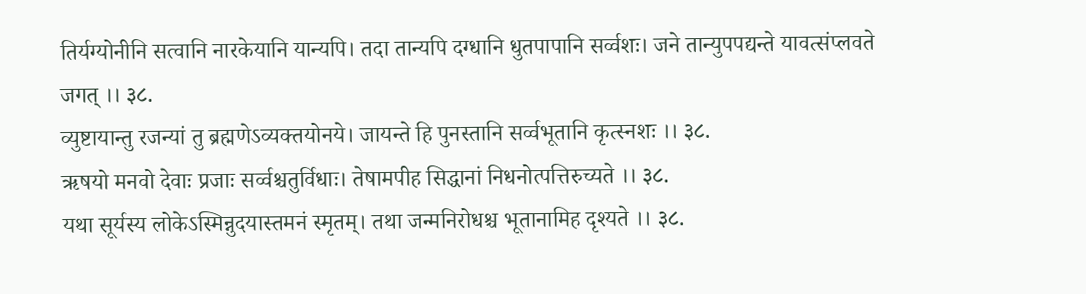तिर्यग्योनीनि सत्वानि नारकेयानि यान्यपि। तदा तान्यपि दग्धानि धुतपापानि सर्व्वशः। जने तान्युपपद्यन्ते यावत्संप्लवते जगत् ।। ३८.
व्युष्टायान्तु रजन्यां तु ब्रह्मणेऽव्यक्तयोनये। जायन्ते हि पुनस्तानि सर्व्वभूतानि कृत्स्नशः ।। ३८.
ऋषयो मनवो देवाः प्रजाः सर्व्वश्चतुर्विधाः। तेषामपीह सिद्धानां निधनोत्पत्तिरुच्यते ।। ३८.
यथा सूर्यस्य लोकेऽस्मिन्नुदयास्तमनं स्मृतम्। तथा जन्मनिरोधश्च भूतानामिह दृश्यते ।। ३८.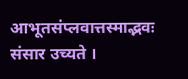आभूतसंप्लवात्तस्माद्भवः संसार उच्यते ।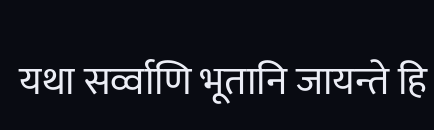यथा सर्व्वाणि भूतानि जायन्ते हि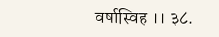वर्षास्विह ।। ३८.